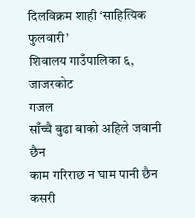दिलविक्रम शाही ‘साहित्यिक फुलवारी’
शिवालय गाउँपालिका ६, जाजरकोट
गजल
साँच्चै बुढा बाको अहिले जवानी छैन
काम गरिराछ न घाम पानी छैन
कसरी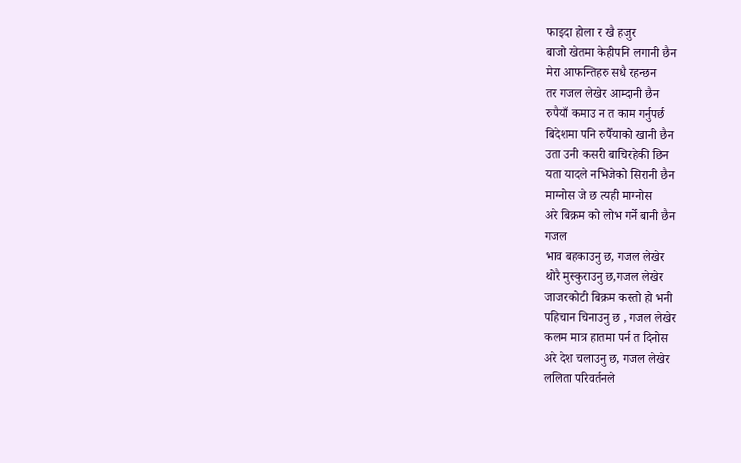फाइदा होला र खै हजुर
बाजो खेतमा केहीपनि लगानी छैन
मेरा आफन्तिहरु सधै रहन्छन
तर गजल लेखेर आम्दानी छैन
रुपैयाँ कमाउ न त काम गर्नुपर्छ
बिदेशमा पनि रुपैँयाको खानी छैन
उता उनी कसरी बाचिरहेकी छिन
यता यादले नभिजेको सिरानी छैन
माग्नोस जे छ त्यही माग्नोस
अरे बिक्रम को लोभ गर्ने बानी छैन
गजल
भाव बहकाउनु छ, गजल लेखेर
थोरै मुस्कुराउनु छ,गजल लेखेर
जाजरकोटी बिक्रम कस्तो हो भनी
पहिचान चिनाउनु छ , गजल लेखेर
कलम मात्र हातमा पर्न त दिनोस
अरे देश चलाउनु छ, गजल लेखेर
ललिता परिवर्तनले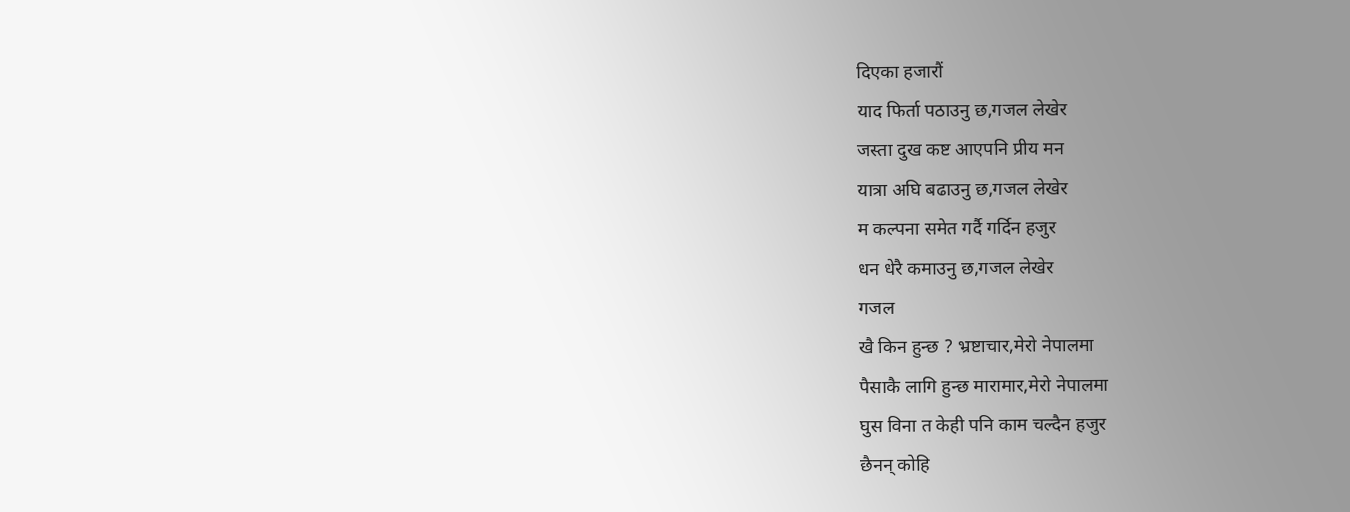दिएका हजारौं
याद फिर्ता पठाउनु छ,गजल लेखेर
जस्ता दुख कष्ट आएपनि प्रीय मन
यात्रा अघि बढाउनु छ,गजल लेखेर
म कल्पना समेत गर्दै गर्दिन हजुर
धन धेरै कमाउनु छ,गजल लेखेर
गजल
खै किन हुन्छ ? भ्रष्टाचार,मेरो नेपालमा
पैसाकै लागि हुन्छ मारामार,मेरो नेपालमा
घुस विना त केही पनि काम चल्दैन हजुर
छैनन् कोहि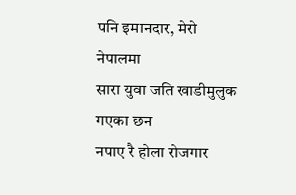पनि इमानदार, मेरो नेपालमा
सारा युवा जति खाडीमुलुक गएका छन
नपाए रै होला रोजगार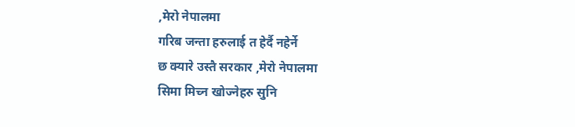,मेरो नेपालमा
गरिब जन्ता हरुलाई त हेर्दै नहेर्ने
छ क्यारे उस्तै सरकार ,मेरो नेपालमा
सिमा मिच्न खोज्नेहरु सुनि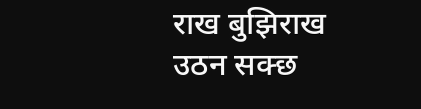राख बुझिराख
उठन सक्छ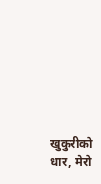खुकुरीको धार, मेरो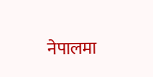नेपालमा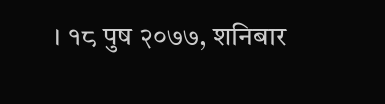। १८ पुष २०७७, शनिबार